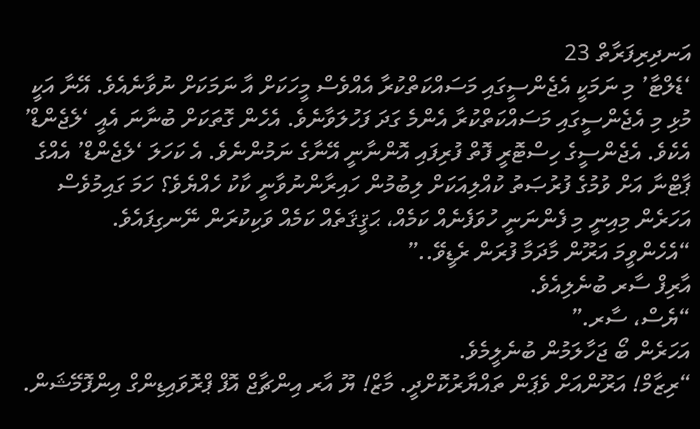އަނދިރިފަރާތް 23
‘ޑެލްޓާ’ މި ނަމަކީ އެޖެންސީގައި މަސައްކަތްކުރާ އެއްވެސް މީހަކަށް އާ ނަމަކަށް ނުވާނެއެވެ. އޭނާ އަކީ މުޅި މި އެޖެންސީގައި މަސައްކަތްކުރާ އެންމެ ގަދަ ފަހުލަވާނެވެ. އެހެން ގޮތަކަށް ބުނާނަ އެއީ ‘ލެޖެންޑް’ އެކެވެ. އެޖެންސީގެ ހިސްޓޮރީ ފޮތް ފުރިފައި އޮންނާނީ އޭނާގެ ނަމުންނެވެ. އެ ކަހަލަ ‘ލެޖެންޑް’ އެއްގެ ޕާޓްނާ އަށް ވުމުގެ ފުރުޞަތު ކުއްލިއަކަށް ލިބުމުން ހައިރާންނުވާނީ ކާކު ހެއްޔެވެ؟ ހަމަ ގައިމުވެސް އަހަރެން މިއިނީ މި ފެންނަނީ ހުވަފެނެއް ކަމެއް، ޙަޤީޤަތެއް ކަމެއް ވަކިކުރަން ނޭނގިފައެވެ.
“އެހެންވީމަ އަރޫން މާދަމާ ފުރަން ރެޑީވޭ..”
އާރިފް ސާރ ބުނެލިއެވެ.
“ޔެސް، ސާރ.”
އަހަރެން ބޯ ޖަހާލަމުން ބުނެލީމެވެ.
“ރިޒާމް! އަރޫންއަށް ވެޕަން ތައްޔާރުކޮށްދީ. މާޒް! ޔޫ އާރ އިންޗާޖް އޮފް ޕްރޮވައިޑިންގް އިންފޮމޭޝަން.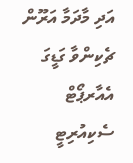އަދި މާދަމާ އަރޫން ޗެކިންވާ ގަޑީގަ އެއާރޕޯޓް ސެކިއުރިޓީ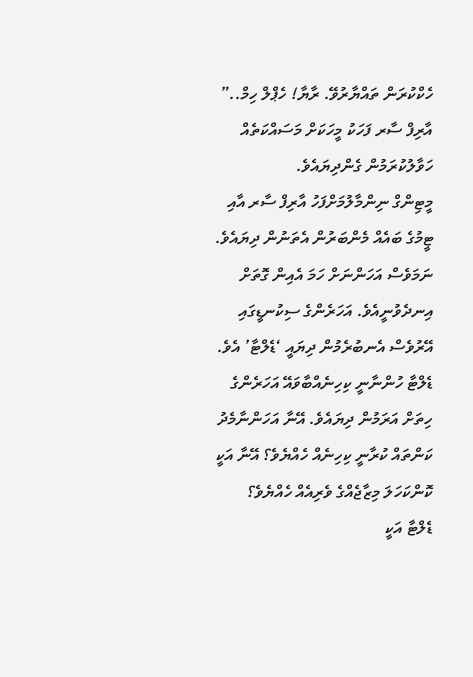ހެކްކުރަން ތައްޔާރުވޭ. ރާޔާ! ހެޕްލް ހިމް..”
އާރިފް ސާރ ފަހަކު މީހަކަށް މަސައްކަތެއް ހަވާލުކުރަމުން ގެންދިޔައެވެ.
މީޓިންގް ނިންމާލުމަށްފަހު އާރިފް ސާރ އާއި ޓީމުގެ ބައެއް މެންބަރުން އެތަނުން ދިޔައެވެ. ނަމަވެސް އަހަންނަށް ހަމަ އެއިން ގޮތަށް އިނދެވުނީއެވެ. އަހަރެންގެ ސިކުނޑީގައި އޭރުވެސް އެނބުރެމުން ދިޔައީ ‘ޑެލްޓާ’ އެވެ. ޑެލްޓާ ހުންނާނީ ކިހިނެއްބާވައޭ އަހަރެންގެ ހިތަށް އަރަމުން ދިޔައެވެ. އޭނާ އަހަންނާމެދު ކަންތައް ކުރާނީ ކިހިނެއް ހެއްޔެވެ؟ އޭނާ އަކީ ކޮންކަހަލަ މިޒާޖެއްގެ ވެރިއެއް ހެއްޔެވެ؟
ޑެލްޓާ އަކީ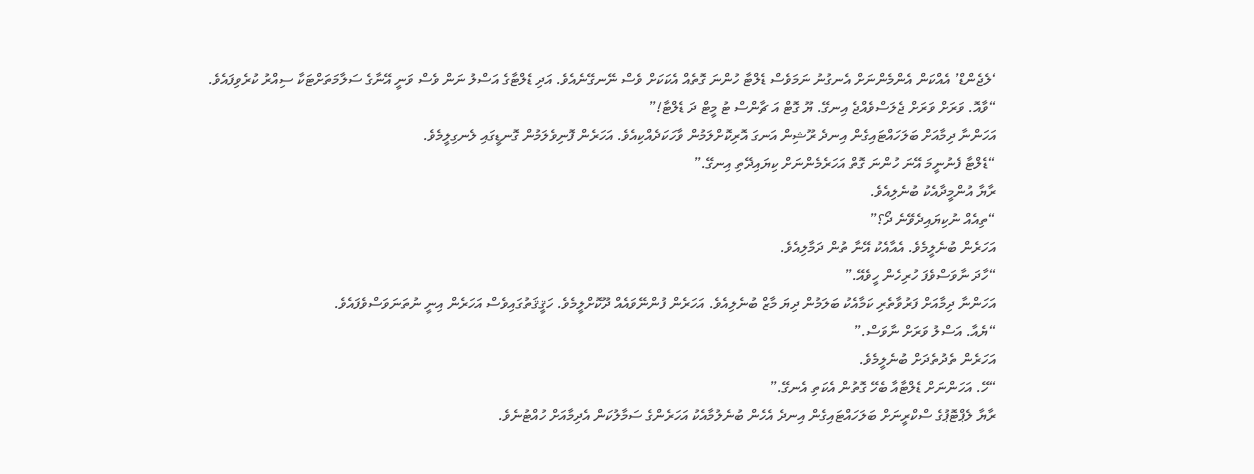‘ލެޖެންޑް’ އެއްކަން އެންމެންނަށް އެނގުނު ނަމަވެސް ޑެލްޓާ ހުންނަ ގޮތެއް އެކަކަށް ވެސް ނޭނގޭނެއެވެ. އަދި ޑެލްޓާގެ އަސްލު ނަން ވެސް ވަނީ އޭނާގެ ސަލާމަތަށްޓަކާ ސިއްރު ކުރެވިފައެވެ.
“ވާއޮ. ވަރަށް ވަރަށް ޖެލަސްވެއްޖެ އިނގޭ. ޔޫ ގޮޓް އަ ޗާންސް ޓު މީޓް ދަ ޑެލްޓާ!”
އަހަންނާ ދިމާއަށް ބަލަހައްޓައިގެން އިނދެ ރޫޝިން އަނގަ އޮރިކޮށްލަމުން ވާހަކަދެއްކިއެވެ. އަހަރެން ފޮނިވެލަމުން ގޮނޑީގައި ލެނގިލީމެވެ.
“ޑެލްޓާ ފެނުނީމަ އޭނަ ހުންނަ ގޮތް އަހަރެމެންނަށް ކިޔައިދޭތި އިނގޭ.”
ރާޔާ އުންމީދާއެކު ބުނެލިއެވެ.
“ތިއެއް ނުކިޔައިދެވޭނެ ދޯ؟”
އަހަރެން ބުނެލީމެވެ. އެއާއެކު އޭނާ ތުން ދަމާލިއެވެ.
“ހާދަ ނާވަސްވެފަ ހުރިހެން ހީވެއޭ.”
އަހަންނާ ދިމާއަށް ފަރުވާތެރި ކަމާއެކު ބަލަމުން ދިޔަ މާޒް ބުނެލިއެވެ. އަހަރެން ފުންނޭވައެއް ދޫކޮށްލީމެވެ. ހަޤީޤަތުގައިވެސް އަހަރެން އިނީ ނުތަނަވަސްވެފައެވެ.
“ޔެއާ. އަސްލު ވަރަށް ނާވަސް.”
އަހަރެން ތެދުތެދަށް ބުނެލީމެވެ.
“ހޭ. އަހަންނަށް ޑެލްޓާއާ ބެހޭ ގޮތުން އެކަތި އެނގޭ.”
ރާޔާ ލެޕްޓޮޕުގެ ސްކްރީނަށް ބަލަހައްޓައިގެން އިނދެ އެހެން ބުނެލުމާއެކު އަހަރެންގެ ސަމާލުކަން އެދިމާއަށް ހުއްޓުނެވެ.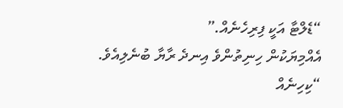“ޑެލްޓާ އަކީ ފިރިހެނެއް.”
އެއްމިޔަކުން ހިނިތުންވެ އިނދެ ރާޔާ ބުނެލިއެވެ.
“ކިހިނެއް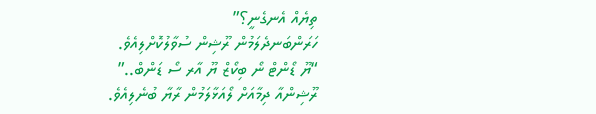ތިޔެއް އެނގެނީ؟”
ހަރަންބަނދެލަމުން ރޫޝިން ސުވާލުކޮށްލިއެވެ.
“ޔޫ ޑޯންޓް ނޯ ބިކޯޒް ޔޫ އާރ ސޯ ޑަންބް..”
ރޫޝިންއާ ދިމާއަށް ލޯއަޅާލަމުން ރާޔާ ބުނެލިއެވެ.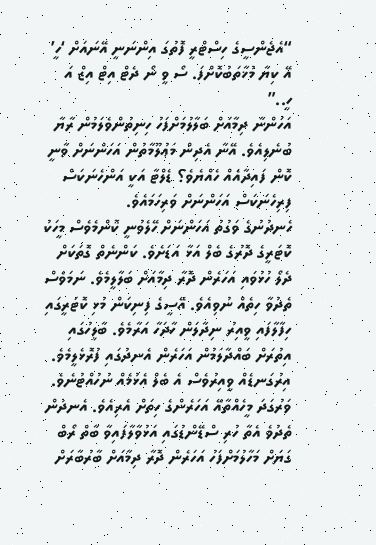“އެޖެންސީގެ ހިސްޓްރީ ފޮތުގަ އިންނަނީ އޭނައަށް ‘ހީ’ އޭ ކިޔާ މުޚާތަބުކޮށްފަ. ސޯ ވީ ނޯ ދެޓް އިޓް އިޒް އަ ހީ..”
އަހަންނާ ދިމާއަށް ބަލާލުމަށްފަހު ހިނިތުންވެލަމުން ރާޔާ ބުނެލިއެވެ. އޭނާ އެދިން މަޢުލޫމާތުން އަހަންނަށް ވާނީ ކޮން ފައިދާއެއް ހެއްޔެވެ؟ ޑެލްޓާ އަކީ އަންހެނަކަސް ފިރިހެނަކަސް އަހަންނަށް ވަރިހަމައެވެ.
ހެނދުނުގެ ވަގުތު އަހަންނަށް ހޭލެވުނީ ކޮންމެވެސް މީހަކު ކޮޓަރީގެ ދޮރުގެ ބެލް އަޅާ އަޑަށެވެ. ކަންނެތް ގޮތަކަށް ދެލޯ ހުޅުވައި އަހަރެން ދޮރާ ދިމާއަށް ބަލާލީމެވެ. ނަމަވެސް ތެދުވާ ހިތެއް ނުވިއެވެ. އޭސީގެ ފިނިކަން މުޅި ކޮޓަރީގައި ހިފާލާފައި ވީއިރު ނިދާލަން ހާދަހާ އަރާމެވެ. ބާލީހުގައި އިތުރަށް ބައްދާލަމުން އަހަރެން އެނދުގައި ފުރޮޅެލީމެވެ.
އިރުގަނޑެއް ވީއިރުވެސް އެ ބެލް އެޅުމެއް ނުހުއްޓުނެވެ. ވަރުގަދަ މީހެއްތާއޭ އަހަރެންގެ ހިތަށް އެރިއެވެ. އެނދުން ތެދުވެ އެތާ ހުރި ސްޑޭންޑުގައި އަޅުވާލާފައިވާ ބާތް ރޯބް ގަޔަށް މަހާލުމަށްފަހު އަހަރެން ދޮރާ ދިމާއަށް ބާރުބާރަށް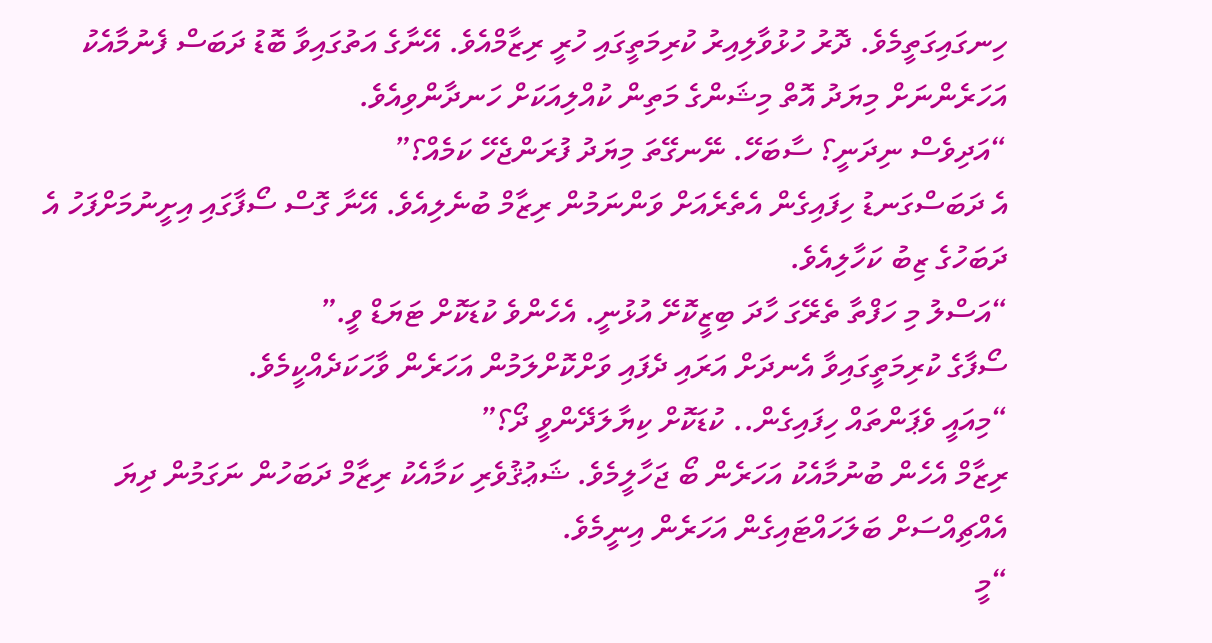ހިނގައިގަތީމެވެ. ދޮރު ހުޅުވާލިއިރު ކުރިމަތީގައި ހުރީ ރިޒާމްއެވެ. އޭނާގެ އަތުގައިވާ ބޮޑު ދަބަސް ފެނުމާއެކު އަހަރެންނަށް މިޔަދު އޮތް މިޝަންގެ މަތިން ކުއްލިއަކަށް ހަނދާންވިއެވެ.
“އަދިވެސް ނިދަނީ؟ ސާބަހޭ. ނޭނގޭތަ މިޔަދު ފުރަންޖެހޭ ކަމެއް؟”
އެ ދަބަސްގަނޑު ހިފައިގެން އެތެރެއަށް ވަންނަމުން ރިޒާމް ބުނެލިއެވެ. އޭނާ ގޮސް ސޯފާގައި އިށީނުމަށްފަހު އެ ދަބަހުގެ ޒިބު ކަހާލިއެވެ.
“އަސްލު މި ހަފްތާ ތެރޭގަ ހާދަ ބިޒީކޮށޭ އުޅުނީ. އެހެންވެ ކުޑަކޮށް ޓަޔަޑް ވީ.”
ސޯފާގެ ކުރިމަތީގައިވާ އެނދަށް އަރައި ދެފައި ވަށްކޮށްލަމުން އަހަރެން ވާހަކަދެއްކީމެވެ.
“މިއައީ ވެޕަންތައް ހިފައިގެން.. ކުޑަކޮށް ކިޔާލަދޭންވީ ދޯ؟”
ރިޒާމް އެހެން ބުނުމާއެކު އަހަރެން ބޯ ޖަހާލީމެވެ. ޝަޢުޤުވެރި ކަމާއެކު ރިޒާމް ދަބަހުން ނަގަމުން ދިޔަ އެއްޗިއްސަށް ބަލަހައްޓައިގެން އަހަރެން އިނީމެވެ.
“މީ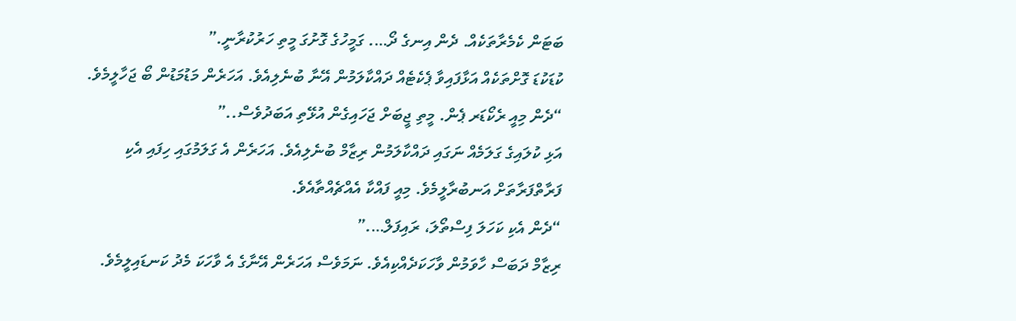ބަޓަން ކެމެރާތަކެއް. ދެން އިނގެ ދޯ…. ގަމީހުގެ ގޮށުގަ މީތި ހަރުކުރާނީ.”
ކުޑަކުޑަ ގޮށްތަކެއް އަޅާފައިވާ ޕެކެޓެއް ދައްކާލަމުން އޭނާ ބުނެލިއެވެ. އަހަރެން މަޑުމަޑުން ބޯ ޖަހާލީމެވެ.
“ދެން މިއީ ރެކޯޑަރ ޕެން. މީތި ޖީބަށް ޖަހައިގެން އުޅޭތި އަބަދުވެސް..”
އަޅި ކުލައިގެ ގަލަމެއް ނަގައި ދައްކާލަމުން ރިޒާމް ބުނެލިއެވެ. އަހަރެން އެ ގަލަމުގައި ހިފައި އެކި ފަރާތްފަރާތަށް އަނބުރާލީމެވެ. މިއީ ފައްކާ އެއްޗެއްތާއެވެ.
“ދެން އެކި ކަހަލަ ފިސްތޯލަ، ރައިފަލް….”
ރިޒާމް ދަބަސް ހާވަމުން ވާހަކަދެއްކިއެވެ. ނަމަވެސް އަހަރެން އޭނާގެ އެ ވާހަކަ މެދު ކަނޑައިލީމެވެ.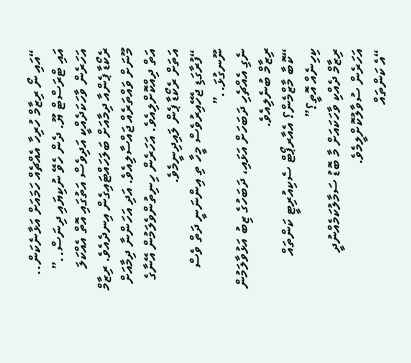“އައި ނޯ ރިޒާމް ހުރިހާ އެއްޗެއް ހަމައަށް އަޅާނެކަން.. އައި ޓްރަސްޓް ޔޫ. ދެން ހެވޭ ނުކިޔައި ދިނަސް..”
އަހަރެން ވާހަކަދެއްކީ އަދިވެސް އަތުގައި އޮތް އެއްކަލަ ރެކޯޑާ ޕެންއާ ދިމާއަށް ބަލަހައްޓައިގެން އިނދެއެވެ. ރިޒާމް މޫނަށް ވައްތަރެއް ޖައްސާލިއެވެ. އަދި އަހަންނާ ދިމާއަށް އަތް ދިއްކޮށްލިއެވެ. އަހަރެން ހިނިތުންވެލަމުން އޭނާގެ އަތަށް ރެކޯޑާ ޕެން ލައިދިނީމެވެ.
“ފުރާގަޑި ޖެހޭއިރުވެސް މީހާ ތި އިންނަނީ ދަތް ވެސް ނޫނގުޅަ..”
ނެގި އެއްޗެހި ދަބަހަށް އަޅައި، ދަބަހުގެ ޒިބު އަޅުވާލަމުން ރިޒާމް ބުނެލިއެވެ.
“ކޮބާ މާޒްމެން؟ އެއާރޕޯޓް ސެކިއުރިޓީ ކަންތައް ކިހިނެއް އޮތީ؟”
ރިޒާމް ދެއްކި ވާހަކައަށް މާ ބޮޑު ސަމާލުކަމެއްނުދީ އަހަރެން ސުވާލުކޮށްލީމެވެ.
“އެ ކަންތައް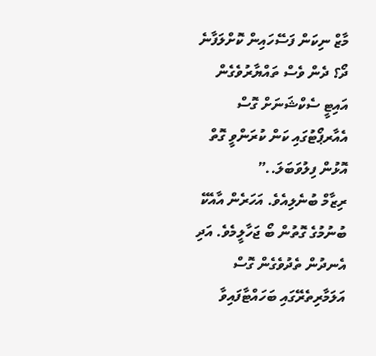މާޒް ނިކަން ފަސޭހައިން ކޮށްލަފާނެ ދޯ؟ ދެން ވެސް ތައްޔާރުވެގެން އައިޓީ ސެކްޝަނަށް ގޮސް އެއާރޕޯޓުގައި ކަން ކުރަންވީ ގޮތް އޮޅުން ފިލުވަބަލަ..”
ރިޒާމް ބުނެލިއެވެ. އަހަރެން އާއެކޭ ބުނުމުގެ ގޮތުން ބޯ ޖަހާލީމެވެ. އަދި އެނދުން ތެދުވެގެން ގޮސް އަލަމާރިތެރޭގައި ބަހައްޓާފައިވާ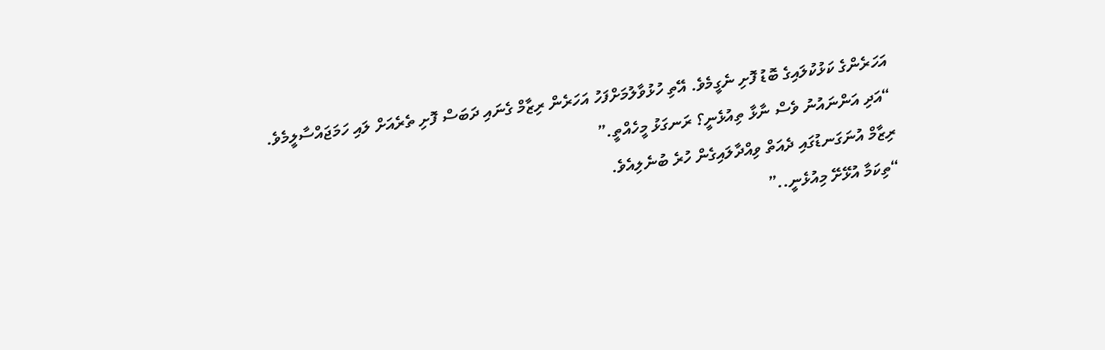އަހަރެންގެ ކަޅުކުލައިގެ ބޮޑު ފޮށި ނެގީމެވެ. އޭތި ހުޅުވާލުމަށްފަހު އަހަރެން ރިޒާމް ގެނައި ދަބަސް ފޮށި ތެރެއަށް ލައި ހަމަޖައްސާލީމެވެ.
“އަދި އަންނައުނު ވެސް ނާޅާ ތިއުޅެނީ؟ ރަނގަޅު މީހެއްތީ.”
ރިޒާމް އުނަގަނޑުގައި ދެއަތް ވިއްދާލައިގެން ހުރެ ބުނެލިއެވެ.
“ތިކަމާ އުޅޭށޭ މިއުޅެނީ..”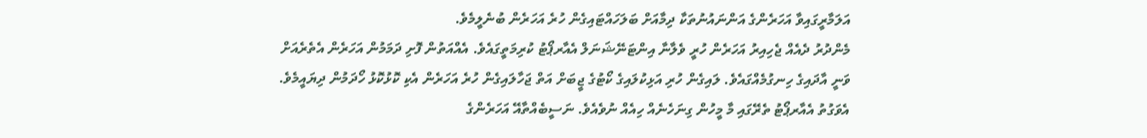އަލަމާރީގައިވާ އަހަރެންގެ އަންނައުނުތަކާ ދިމާއަށް ބަލަހައްޓައިގެން ހުރެ އަހަރެން ބުނެލީމެވެ.
މެންދުރު ދެއެއް ޖެހިއިރު އަހަރެން ހުރީ ވެލާނާ އިންޓަނޭޝަނަލް އެއާރޕޯޓު ކުރިމަތީގައެވެ. އެއްއަތުން ފޮށި ދަމަމުން އަހަރެން އެތެރެއަށް ވަނީ އާދައިގެ ހިނގުމެއްގައެވެ. ލައިގެން ހުރި އަޅިކުލައިގެ ކޯޓުގެ ޖީބަށް އަތް ޖަހާލައިގެން ހުރެ އަހަރެން އެކި ކޮޅުކޮޅު ހޯދަމުން ދިޔައީމެވެ. އެވަގުތު އެއާރޕޯޓު ތެރޭގައި މާ މީހުން ގިނަހެނެއް ހިއެއް ނުވެއެވެ. ނަސީބެއްތާއޭ އަހަރެންގެ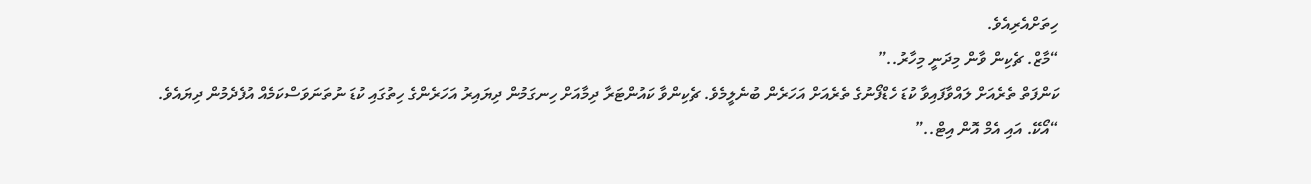ހިތަށްއެރިއެވެ.
“މާޒް. ޗެކިން ވާން މިދަނީ މިހާރު..”
ކަންފަތް ތެރެއަށް ލައްވާފައިވާ ކުޑަ ހެޑްފޯނުގެ ތެރެއަށް އަހަރެން ބުނެލީމެވެ. ޗެކިންވާ ކައުންޓަރާ ދިމާއަށް ހިނގަމުން ދިޔައިރު އަހަރެންގެ ހިތުގައި ކުޑަ ނުތަނަވަސްކަމެއް އުފެދެމުން ދިޔައެވެ.
“އޯކޭ. އައި އެމް އޮން އިޓް..”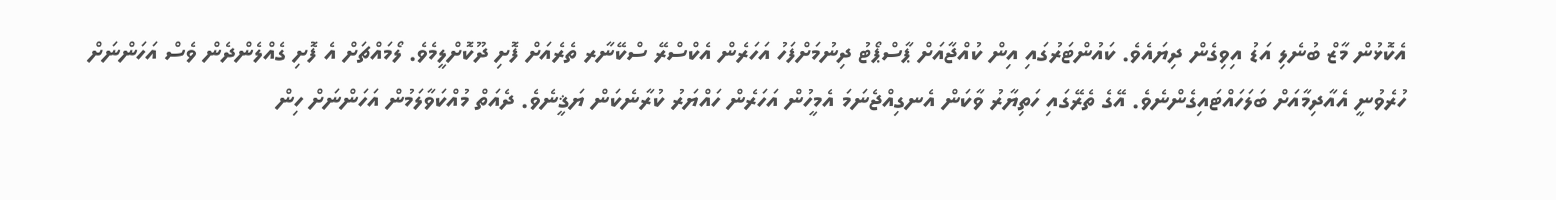އެކޮޅުން މާޒް ބުނެލި އަޑު އިވިގެން ދިޔައެވެ. ކައުންޓަރުގައި އިން ކުއްޖާއަށް ޕާސްޕޯޓު ދިނުމަށްފަހު އަހަރެން އެކްސްރޭ ސްކޭނާރ ތެރެއަށް ފޮށި ދޫކޮށްލީމެވެ. ލޯމައްޗަށް އެ ފޮށި ގެއްލެންދެން ވެސް އަހަންނަށް ހުރެވުނީ އެއާދިމާއަށް ބަލަހައްޓައިގެންނެވެ. އޭގެ ތެރޭގައި ހަތިޔާރު ވާކަން އެނގިއްޖެނަމަ އެމީހުން އަހަރެން ހައްޔަރު ކުރާނެކަން ޔަޤީނެވެ. ދެއަތް މުއްކަވާލަމުން އަހަންނަށް ހިން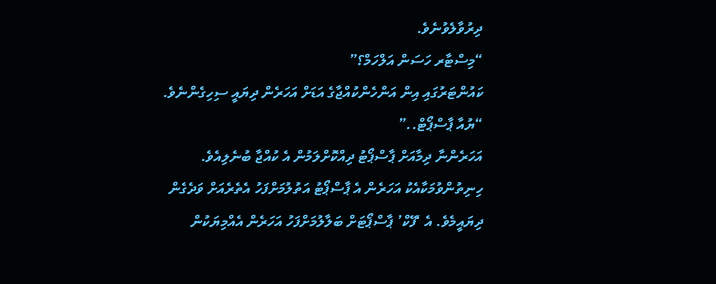ދިރުވާލެވުނެވެ.
“މިސްޓާރ ހަސަން އަލްހަމް؟”
ކައުންޓަރުގައި އިން އަންހެންކުއްޖާގެ އަޑަށް އަހަރެން ދިޔައީ ސިހިގެންނެވެ.
“ޔުއާ ޕާސްޕޯޓް..”
އަހަރެންނާ ދިމާއަށް ޕާސްޕޯޓު ދިއްކޮށްލަމުން އެ ކުއްޖާ ބުނެލިއެވެ. ހިނިތުންވުމަކާއެކު އަހަރެން އެ ޕާސްޕޯޓު އަތުލުމަށްފަހު އެތެރެއަށް ވަދެގެން ދިޔައީމެވެ. އެ ‘ފޭކް’ ޕާސްޕޯޓަށް ބަލާލުމަށްފަހު އަހަރެން އެއްމިޔަކުން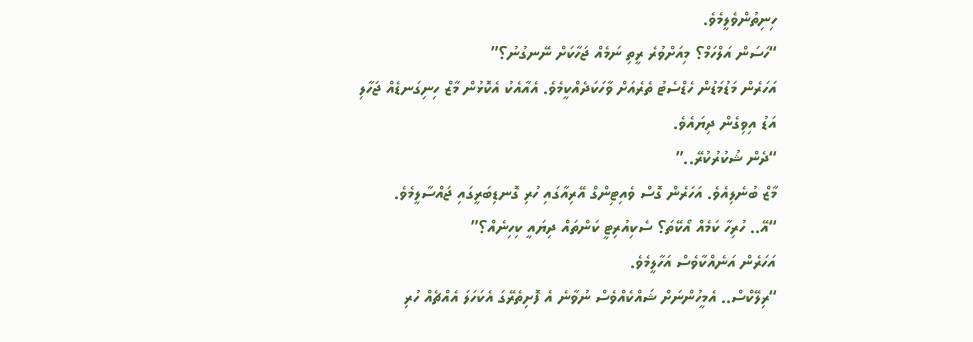ހިނިތުންވެލީމެވެ.
“ހަސަން އަލްހަމް؟ މިއަށްވުރެ ރީތި ނަމެއް ޖަހާކަށް ނޭނގުނު؟”
އަހަރެން މަޑުމަޑުން ހެޑްސެޓު ތެރެއަށް ވާހަކަދެއްކީމެވެ. އެއާއެކު އެކޮޅުން މާޒް ހިނިގަނޑެއް ޖަހާލި އަޑު އިވިގެން ދިޔައެވެ.
“ދެން ޝުކުރުކުރޭ..”
މާޒް ބުނެލިއެވެ. އަހަރެން ގޮސް ވެއިޓިންގް އޭރިއާގައި ހުރި ގޮނޑިބަރީގައި ޖައްސާލީމެވެ.
“އޭ.. ހުރިހާ ކަމެއް އޯކޭތަ؟ ސެކިއުރިޓީ ކަންތައް ދިޔައީ ކިހިނެއް؟”
އަހަރެން އަނެއްކާވެސް އަހާލީމެވެ.
“ރިލޭކްސް.. އެމީހުންނަށް ޝައްކެއްވެސް ނުވާނެ އެ ފޮށިތެރޭގަ އެކަހަލަ އެއްޗެއް ހުރި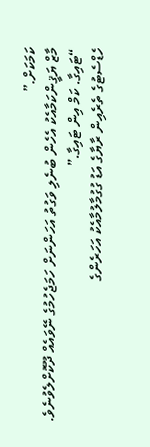ކަމަކަށް.”
މާޒް ޔަޤީންކަމާއެކު އެހެން ބުނެލި ވަގުތު އަހަންނަށް ހަމަޖެހުމުގެ ނޭވައެއް ދޫކޮށްލެވުނެވެ.
“ޓައިގާ. ކަމް އިން ޓައިގާ.”
ހެޑްސެޓުގެ ތެރެއިން ރާޔާގެ އަޑު ގުގުމާލުމާއެކު އަހަރެންގެ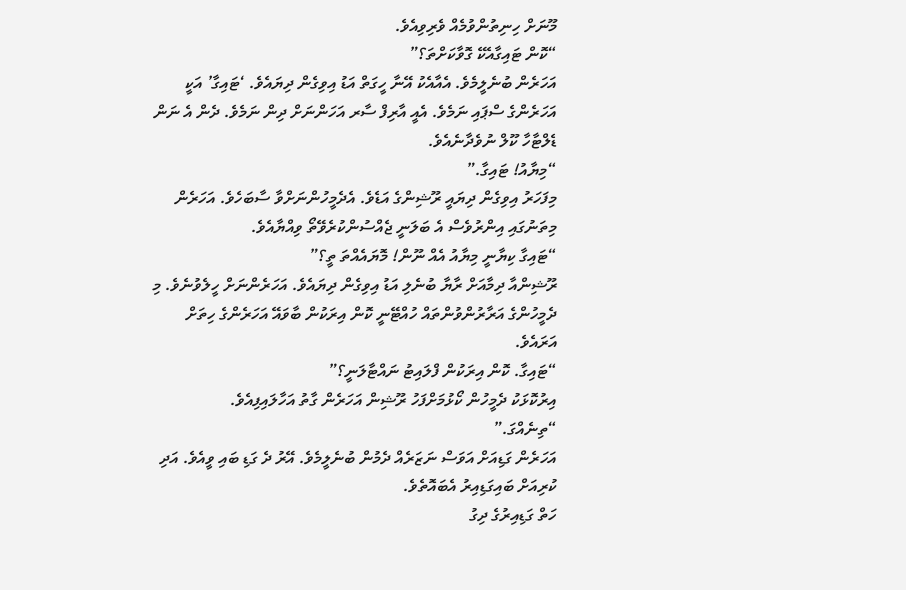މޫނަށް ހިނިތުންވުމެއް ވެރިވިއެވެ.
“ކޮން ޓައިގާއެކޭ ގޮވާކަށްތަ؟”
އަހަރެން ބުނެލީމެވެ. އެއާއެކު އޭނާ ހީގަތް އަޑު އިވިގެން ދިޔައެވެ. ‘ޓައިގާ’ އަކީ އަހަރެންގެ ސްޕައި ނަމެވެ. އެއީ އާރިފް ސާރ އަހަންނަށް ދިން ނަމެވެ. ދެން އެ ނަން ޑެލްޓާހާ ކޫލް ނުވެދާނެއެވެ.
“މިޔާއު! ޓައިގާ.”
މިފަހަރު އިވިގެން ދިޔައީ ރޫޝިންގެ އަޑެވެ. އެދެމީހުންނަށްވާ ސާބަހެވެ. އަހަރެން މިތަނުގައި އިންރުވެސް އެ ބަލަނީ ޖެއްސުންކުރެވޭތޯ ވިއްޔާއެވެ.
“ޓައިގާ ކިޔާނީ މިޔާއު އެއް ނޫން! މޮޔައެއްތަ ތީ؟”
ރޫޝިންއާ ދިމާއަށް ރާޔާ ބުނެލި އަޑު އިވިގެން ދިޔައެވެ. އަހަރެންނަށް ހީލެވުނެވެ. މި ދެމީހުންގެ އަރާރުންވުންތައް ހުއްޓޭނީ ކޮން އިރަކުން ބާވައޭ އަހަރެންގެ ހިތަށް އަރައެވެ.
“ޓައިގާ. ކޮން އިރަކުން ފްލައިޓު ނައްޓާލަނީ؟”
އިރުކޮޅަކު ދެމީހުން ކޯޅުމަށްފަހު ރޫޝިން އަހަރެން ގާތު އަހާލައިފިއެވެ.
“ތިނެއްގަ.”
އަހަރެން ގަޑިއަށް އަވަސް ނަޒަރެއް ދެމުން ބުނެލީމެވެ. އޭރު ދެ ގަޑި ބައި ވީއެވެ. އަދި ކުރިއަށް ބައިގަޑިއިރު އެބައޮތެވެ.
ހަތް ގަޑިއިރުގެ ދިގު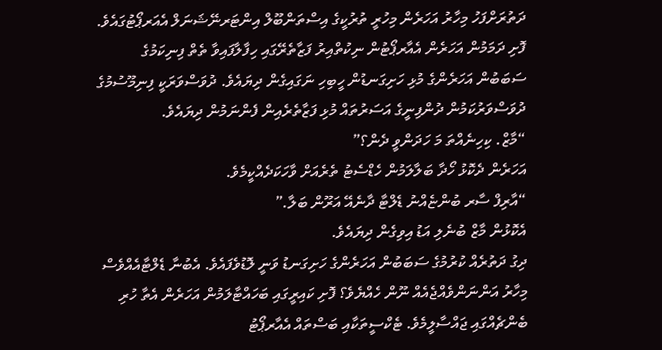ދަތުރަށްފަހު މިހާރު އަހަރެން މިހުރީ ތުރުކީގެ އިސްތަންބޫލް އިންޓަރނޭޝަނަލް އެއަރޕޯޓުގައެވެ. ފޮށި ދަމަމުން އަހަރެން އެއާރޕޯޓުން ނިކުތްއިރު ފަޒާތެރޭގައި ހިފާލާފައިވާ ތެތް ފިނިކަމުގެ ސަބަބުން އަހަރެންގެ މުޅި ހަށިގަނޑުން ހީބިހި ނަގައިގެން ދިޔައެވެ. ދުވަސްވަރަކީ ފިނިމޫސުމުގެ ދުވަސްވަރުކަމުން ދުންފިނީގެ އަސަރުތައް މުޅި ފަޒާތެރެއިން ފެންނަމުން ދިޔައެވެ.
“މާޒް. ކިހިނެއްތަ މަ ހަދަންވީ ދެން؟”
އަހަރެން ދެކޮޅު ހޯދާ ބަލާލަމުން ހެޑްސެޓު ތެރެއަށް ވާހަކަދެއްކީމެވެ.
“އާރިފް ސާރ ބުންޏެއްނު ޑެލްޓާ ދާނެއޭ އަރޫން ބަލާ.”
އެކޮޅުން މާޒް ބުނެލި އަޑު އިވިގެން ދިޔައެވެ.
ދިގު ދަތުރެއް ކުރުމުގެ ސަބަބުން އަހަރެންގެ ހަށިގަނޑު ވަނީ ލޮޑުވެފައެވެ. އެބުނާ ޑެލްޓާއެއްވެސް މިހާރު އަންނަންވެއްޖެއެއް ނޫން ހެއްޔެވެ؟ ފޮށި ކައިރީގައި ބަހައްޓާލަމުން އަހަރެން އެތާ ހުރި ބެންޗެއްގައި ޖައްސާލީމެވެ. ޓެކްސީތަކާއި ބަސްތައް އެއާރޕޯޓު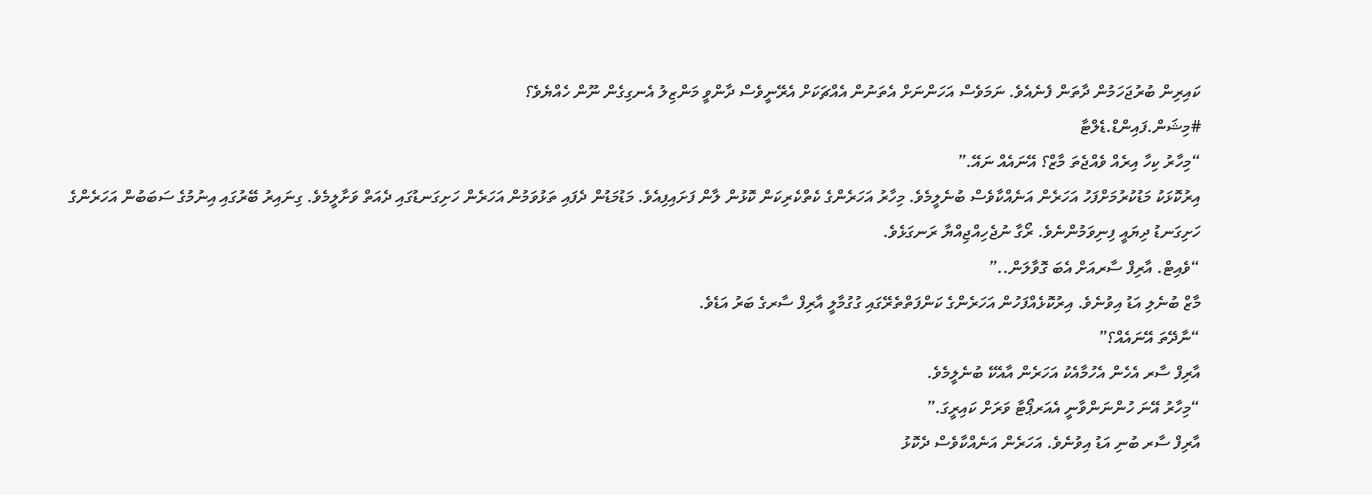ކައިރިން ބުރުޖަހަމުން ދާތަން ފެނެއެވެ. ނަމަވެސް އަހަންނަށް އެތަނުން އެއްޗަކަށް އެރޭނީވެސް ދާންވީ މަންޒިލު އެނގިގެން ނޫން ހެއްޔެވެ؟
#މިޝަން.ފައިންޑް.ޑެލްޓާ
“މިހާރު ކިހާ އިރެއް ވެއްޖެތަ މާޒް؟ އޭނައެއް ނައޭ.”
އިރުކޮޅަކު މަޑުކުރުމަށްފަހު އަހަރެން އަނެއްކާވެސް ބުނެލީމެވެ. މިހާރު އަހަރެންގެ ކެތްކެރިކަން ކޮޅުން ލާން ފަށައިފިއެވެ. މަޑުމަޑުން ދެފައި ތަޅުވަމުން އަހަރެން ހަށިގަނޑުގައި ދެއަތް ވަށާލީމެވެ. ގިނައިރު ބޭރުގައި އިނުމުގެ ސަބަބުން އަހަރެންގެ ހަށިގަނޑު ދިޔައީ ފިނިވަމުންނެވެ. ރޯގާ ނުޖެހިއްޖިއްޔާ ރަނގަޅެވެ.
“ވެއިޓް. އާރިފް ސާރއަށް އެބަ ގޮވާލަން..”
މާޒް ބުނެލި އަޑު އިވުނެވެ. އިރުކޮޅެއްފަހުން އަހަރެންގެ ކަންފަތްތެރޭގައި ގުގުމާލީ އާރިފް ސާރގެ ބަރު އަޑެވެ.
“ނާދޭތަ އޭނައެއް؟”
އާރިފް ސާރ އެހެން އެހުމާއެކު އަހަރެން އާއެކޭ ބުނެލީމެވެ.
“މިހާރު އޭނަ ހުންނަންވާނީ އެއަރޕޯޓާ ވަރަށް ކައިރީގަ.”
އާރިފް ސާރ ބުނި އަޑު އިވުނެވެ. އަހަރެން އަނެއްކާވެސް ދެކޮޅު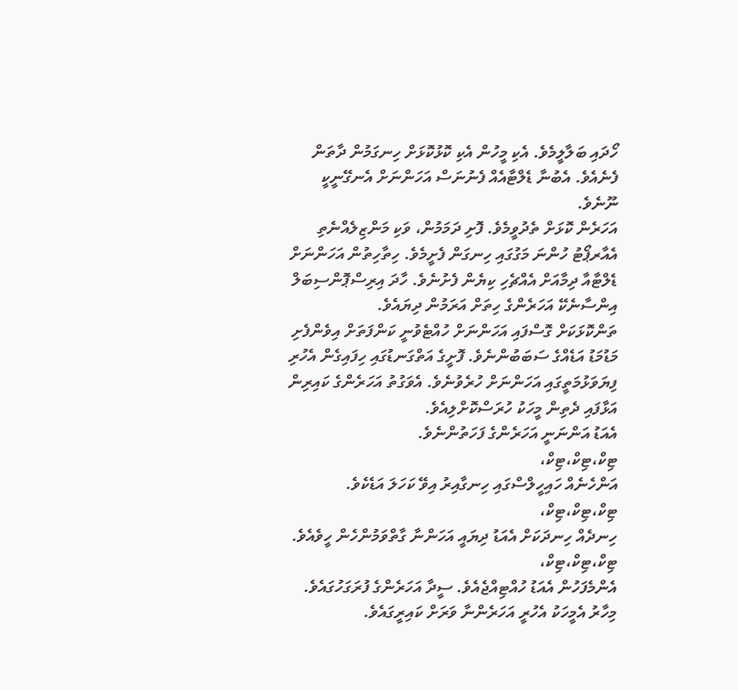ހޯދައި ބަލާލީމެވެ. އެކި މީހުން އެކި ކޮޅުކޮޅަށް ހިނގަމުން ދާތަން ފެނެއެވެ. އެބުނާ ޑެލްޓާއެއް ފެނުނަސް އަހަންނަށް އެނގޭނީކީ ނޫނެވެ.
އަހަރެން ކޮޅަށް ތެދުވީމެވެ. ފޮށި ދަމަމުން، ވަކި މަންޒިލެއްނެތި އެއާރޕޯޓު ހުންނަ މަގުގައި ހިނގަން ފެށީމެވެ. ހިތާހިތުން އަހަންނަށް ޑެލްޓާއާ ދިމާއަށް އެއްޗެހި ކިޔެން ފެށުނެވެ. ހާދަ އިރިސްޕޮންސިބަލް އިންސާނެކޭ އަހަރެންގެ ހިތަށް އަރަމުން ދިޔައެވެ.
ތަންކޮޅަކަށް ގޮސްފައި އަހަންނަށް ހުއްޓެވުނީ ކަންފަތަށް އިވެންފެށި މަޑުމަޑު އަޑެއްގެ ސަބަބުންނެވެ. ފޮށީގެ އަތްގަނޑުގައި ހިފައިގެން އެހުރި ފިޔަވަޅުމަތީގައި އަހަންނަށް ހުރެވުނެވެ. އެވަގުތު އަހަރެންގެ ކައިރިން އަޅާފައި ދެތިން މީހަކު ހުރަސްކޮށްލިއެވެ.
އެއަޑު އަންނަނީ އަހަރެންގެ ފަހަތުންނެވެ.
ޓިކް،ޓިކް،ޓިކް،
އަންހެނެއް ހައިހީލްސްގައި ހިނގާއިރު އިވޭ ކަހަލަ އަޑެކެވެ.
ޓިކް،ޓިކް،ޓިކް،
ހިނދެއް ހިނދަކަށް އެއަޑު ދިޔައީ އަހަންނާ ގާތްވަމުންހެން ހީވެއެވެ.
ޓިކް،ޓިކް،ޓިކް،
އެންމެފަހުން އެއަޑު ހުއްޓިއްޖެއެވެ. ސީދާ އަހަރެންގެ ފުރަގަހުގައެވެ. މިހާރު އެމީހަކު އެހުރީ އަހަރެންނާ ވަރަށް ކައިރީގައެވެ.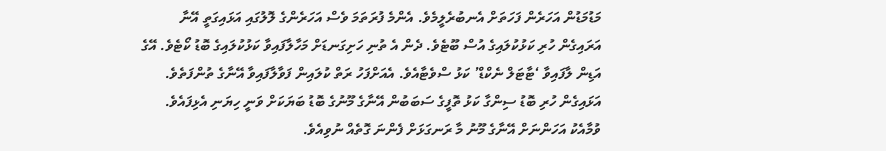މަޑުމަޑުން އަހަރެން ފަހަތަށް އެނބުރެލީމެވެ. އެންމެ ފުރަތަމަ ވެސް އަހަރެންގެ ލޮލުގައި އަޅައިގަތީ އޭނާ އަރައިގެން ހުރި ކަޅުކުލައިގެ އުސް ބޫޓެވެ. ދެން އެ ތުނި ހަށިގަނޑަށް މަހާލާފައިވާ ކަޅުކުލައިގެ ބޮޑު ކޯޓެވެ. އޭގެ އަޑިން ލާފައިވާ ‘ޓާޓަލް ނެކްޑް’ ކަޅު ސްވެޓާއެވެ. އެއަށްފަހު ރަތް ކުލައިން ފަވާލާފައިވާ އޭނާގެ ތުންފަތެވެ. އަޅައިގެން ހުރި ބޮޑު ސިންގާ ކަޅު ތޮފީގެ ސަބަބުން އޭނާގެ މޫނުގެ ބޮޑު ބަޔަކަށް ވަނީ ހިޔަނި އެޅިފައެވެ. ވުމާއެކު އަހަންނަށް އޭނާގެ މޫނު މާ ރަނގަޅަށް ފެންނަ ގޮތެއް ނުވިއެވެ.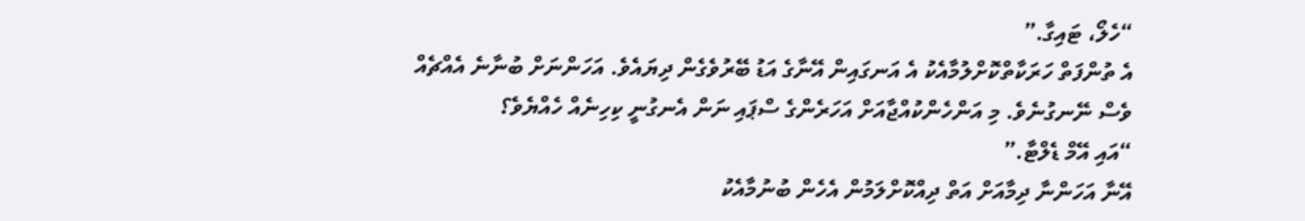“ހެލޯ، ޓައިގާ.”
އެ ތުންފަތް ހަރަކާތްކޮށްލުމާއެކު އެ އަނގައިން އޭނާގެ އަޑު ބޭރުވެގެން ދިޔައެވެ. އަހަންނަށް ބުނާނެ އެއްޗެއް ވެސް ނޭނގުނެވެ. މި އަންހެންކުއްޖާއަށް އަހަރެންގެ ސްޕައި ނަން އެނގުނީ ކިހިނެއް ހެއްޔެވެ؟
“އައި އޭމް ޑެލްޓާ.”
އޭނާ އަހަންނާ ދިމާއަށް އަތް ދިއްކޮށްލަމުން އެހެން ބުނުމާއެކު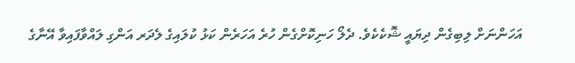އަހަންނަށް ލިބިގެން ދިޔައީ ޝޮކެކެވެ. ދެލޯ ހަނިކޮށްގެން ހުރެ އަހަރެން ކަޅު ކުލައިގެ ލެދަރ އަންގި ލައްވާފައިވާ އޭނާގެ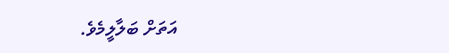އަތަށް ބަލާލީމެވެ.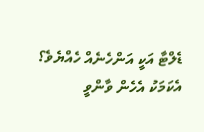ޑެލްޓާ އަކީ އަންހެނެއް ހެއްޔެވެ؟ އެކަމަކު އެހެން ވާންވީ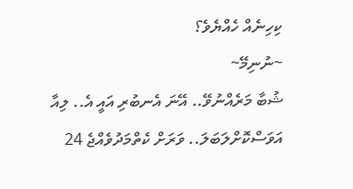ކިހިނެއް ހެއްޔެވެ؟
~ނުނިމޭ~
ޝުބާ މަރެއްނުވޭ.. އޭނަ އެނބުރި އައީ އެ.. ލިއާ އަވަސްކޮށްލަބަލަ.. ވަރަށް ކެތްމަދުވެއްޖެ 24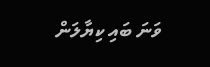ވަނަ ބައި ކިޔާލަން